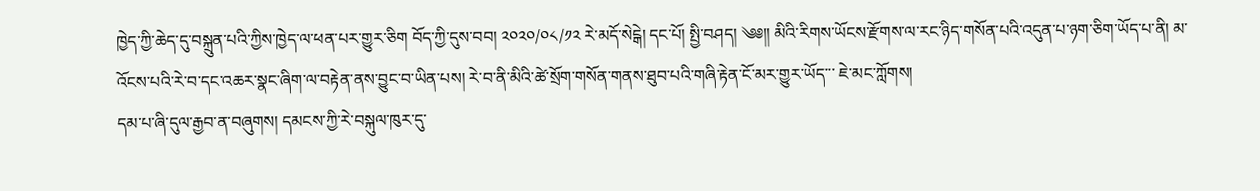ཁྱེད་ཀྱི་ཆེད་དུ་བསྐྲུན་པའི་ཀྱིས་ཁྱེད་ལ་ཕན་པར་གྱུར་ཅིག བོད་ཀྱི་དུས་བབ། ༢༠༢༠/༠༨/༡༢ རེ་མདོ་སེངྒེ། དང་པོ། སྤྱི་བཤད། ༄༅།། མིའི་རིགས་ཡོངས་རྫོགས་ལ་རང་ཉིད་གསོན་པའི་འདུན་པ་ཉག་ཅིག་ཡོད་པ་ནི། མ་འོངས་པའི་རེ་བ་དང་འཆར་སྣང་ཞིག་ལ་བརྟེན་ནས་བྱུང་བ་ཡིན་པས། རེ་བ་ནི་མིའི་ཚེ་སྲོག་གསོན་གནས་ཐུབ་པའི་གཞི་རྟེན་ངོ་མར་གྱུར་ཡོད་་་ ཇེ་མང་ཀློགས།
དམ་པ་ཞི་དུལ་རྒྱབ་ན་བཞུགས། དམངས་ཀྱི་རེ་བསྐུལ་ཁུར་དུ་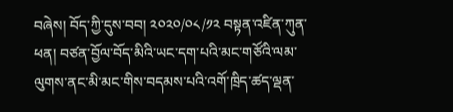བཞེས། བོད་ཀྱི་དུས་བབ། ༢༠༢༠/༠༨/༡༢ བསྟན་འཛིན་ཀུན་ཕན། བཙན་བྱོལ་བོད་མིའི་ཡང་དག་པའི་མང་གཙོའི་ལམ་ལུགས་ནང་མི་མང་གིས་བདམས་པའི་འགོ་ཁྲིད་ཚད་ལྡན་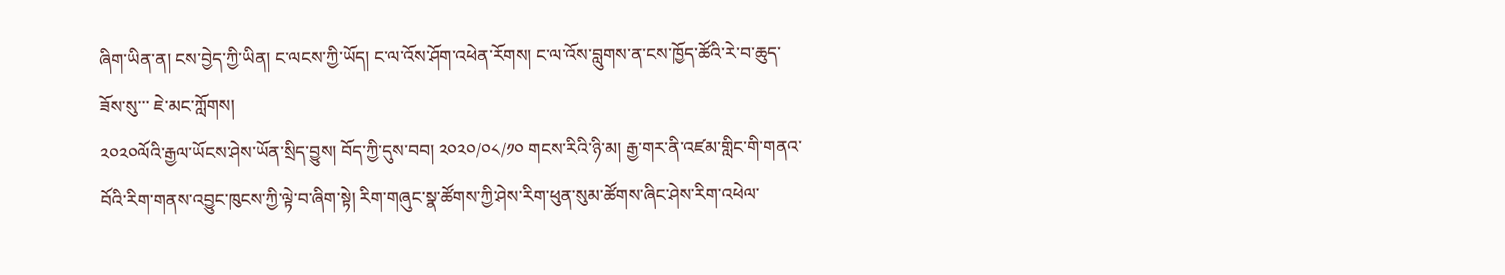ཞིག་ཡིན་ན། ངས་བྱེད་ཀྱི་ཡིན། ང་ལངས་ཀྱི་ཡོད། ང་ལ་འོས་ཤོག་འཕེན་རོགས། ང་ལ་འོས་བླུགས་ན་ངས་ཁྱོད་ཚོའི་རེ་བ་ཆུད་ཟོས་སུ་་་ ཇེ་མང་ཀློགས།
༢༠༢༠ལོའི་རྒྱལ་ཡོངས་ཤེས་ཡོན་སྲིད་བྱུས། བོད་ཀྱི་དུས་བབ། ༢༠༢༠/༠༨/༡༠ གངས་རིའི་ཉི་མ། རྒྱ་གར་ནི་འཛམ་གླིང་གི་གནའ་བོའི་རིག་གནས་འབྱུང་ཁུངས་ཀྱི་ལྟེ་བ་ཞིག་སྟེ། རིག་གཞུང་སྣ་ཚོགས་ཀྱི་ཤེས་རིག་ཕུན་སུམ་ཚོགས་ཞིང་ཤེས་རིག་འཕེལ་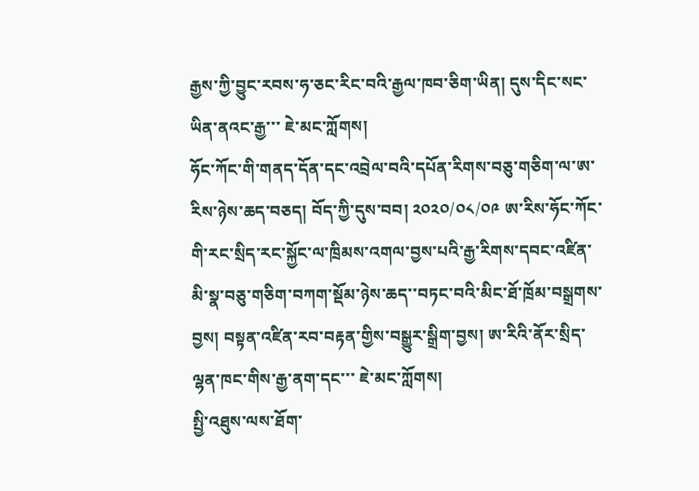རྒྱས་ཀྱི་བྱུང་རབས་ཧ་ཅང་རིང་བའི་རྒྱལ་ཁབ་ཅིག་ཡིན། དུས་དིང་སང་ཡིན་ནའང་རྒྱ་་་ ཇེ་མང་ཀློགས།
ཧོང་ཀོང་གི་གནད་དོན་དང་འབྲེལ་བའི་དཔོན་རིགས་བཅུ་གཅིག་ལ་ཨ་རིས་ཉེས་ཆད་བཅད། བོད་ཀྱི་དུས་བབ། ༢༠༢༠/༠༨/༠༩ ཨ་རིས་ཧོང་ཀོང་གི་རང་སྲིད་རང་སྐྱོང་ལ་ཁྲིམས་འགལ་བྱས་པའི་རྒྱ་རིགས་དབང་འཛིན་མི་སྣ་བཅུ་གཅིག་བཀག་སྡོམ་ཉེས་ཆད་་བཏང་བའི་མིང་ཐོ་ཁྲོམ་བསྒྲགས་བྱས། བསྟན་འཛིན་རབ་བརྟན་གྱིས་བསྒྱུར་སྒྲིག་བྱས། ཨ་རིའི་ནོར་སྲིད་ལྷན་ཁང་གིས་རྒྱ་ནག་དང་་་ ཇེ་མང་ཀློགས།
སྤྱི་འཐུས་ལས་ཐོག་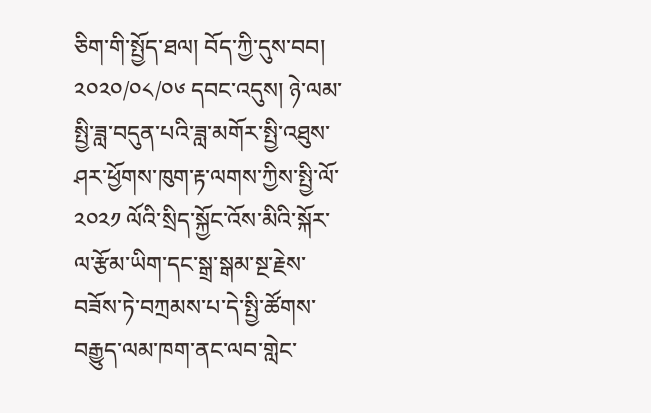ཅིག་གི་སྤྱོད་ཐལ། བོད་ཀྱི་དུས་བབ། ༢༠༢༠/༠༨/༠༦ དབང་འདུས། ཉེ་ལམ་སྤྱི་ཟླ་བདུན་པའི་ཟླ་མགོར་སྤྱི་འཐུས་ཤར་ཕྱོགས་ཁུག་རྟ་ལགས་ཀྱིས་སྤྱི་ལོ་ ༢༠༢༡ ལོའི་སྲིད་སྐྱོང་འོས་མིའི་སྐོར་ལ་རྩོམ་ཡིག་དང་སྒྲ་སྒམ་སྔ་རྗེས་བཟོས་ཏེ་བཀྲམས་པ་དེ་སྤྱི་ཚོགས་བརྒྱུད་ལམ་ཁག་ནང་ལབ་གླེང་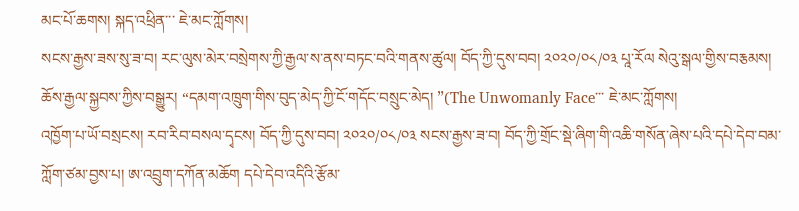མང་པོ་ཆགས། སྐད་འཕྲིན་་་ ཇེ་མང་ཀློགས།
སངས་རྒྱས་ཟས་སུ་ཟ་བ། རང་ལུས་མེར་བསྲེགས་ཀྱི་རྒྱལ་ས་ནས་བཏང་བའི་གནས་ཚུལ། བོད་ཀྱི་དུས་བབ། ༢༠༢༠/༠༨/༠༣ པཱ་རོལ སེའུ་སྒལ་གྱིས་བརྕམས། ཆོས་རྒྱལ་སྐྱབས་ཀྱིས་བསྒྱུར། “དམག་འཁྲུག་གིས་བུད་མེད་ཀྱི་ངོ་གདོང་བསྲུང་མེད། ”(The Unwomanly Face་་་ ཇེ་མང་ཀློགས།
འཁྱོག་པ་ཡོ་བསྲངས། རབ་རིབ་བསལ་དྭངས། བོད་ཀྱི་དུས་བབ། ༢༠༢༠/༠༨/༠༣ སངས་རྒྱས་ཟ་བ། བོད་ཀྱི་གྲོང་སྡེ་ཞིག་གི་འཆི་གསོན་ཞེས་པའི་དཔེ་དེབ་བམ་ཀློག་ཙམ་བྱས་པ། ཨ་འབྲུག་དཀོན་མཆོག དཔེ་དེབ་འདིའི་རྩོམ་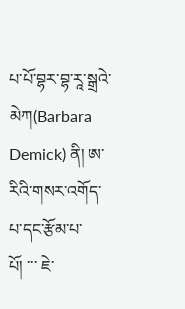པ་པོ་བྷར་བྷ་རཱ་སྒྲའེ་མེཀ(Barbara Demick) ནི། ཨ་རིའི་གསར་འགོད་པ་དང་རྩོམ་པ་པོ། ་་་ ཇེ་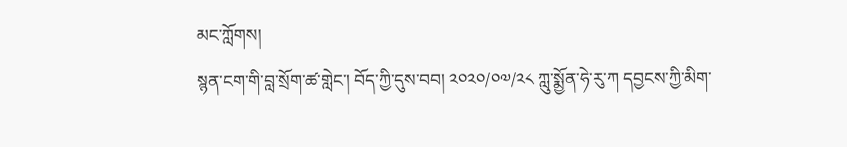མང་ཀློགས།
སྙན་ངག་གི་བླ་སྲོག་ཚ་གླེང་། བོད་ཀྱི་དུས་བབ། ༢༠༢༠/༠༧/༢༨ ཀླུ་སྨྱོན་ཧེ་རུ་ཀ དབྱངས་ཀྱི་མིག་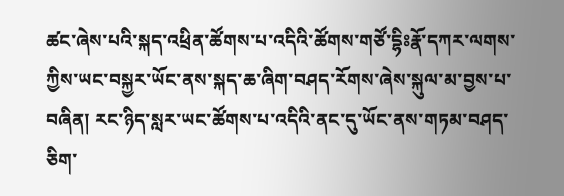ཚང་ཞེས་པའི་སྐད་འཕྲིན་ཚོགས་པ་འདིའི་ཚོགས་གཙོ་དྷིཿརྣོ་དཀར་ལགས་ཀྱིས་ཡང་བསྐྱར་ཡོང་ནས་སྐད་ཆ་ཞིག་བཤད་རོགས་ཞེས་སྐུལ་མ་བྱས་པ་བཞིན། རང་ཉིད་སླར་ཡང་ཚོགས་པ་འདིའི་ནང་དུ་ཡོང་ནས་གཏམ་བཤད་ཅིག་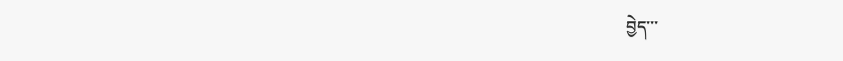བྱེད་་་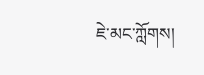ཇེ་མང་ཀློགས།